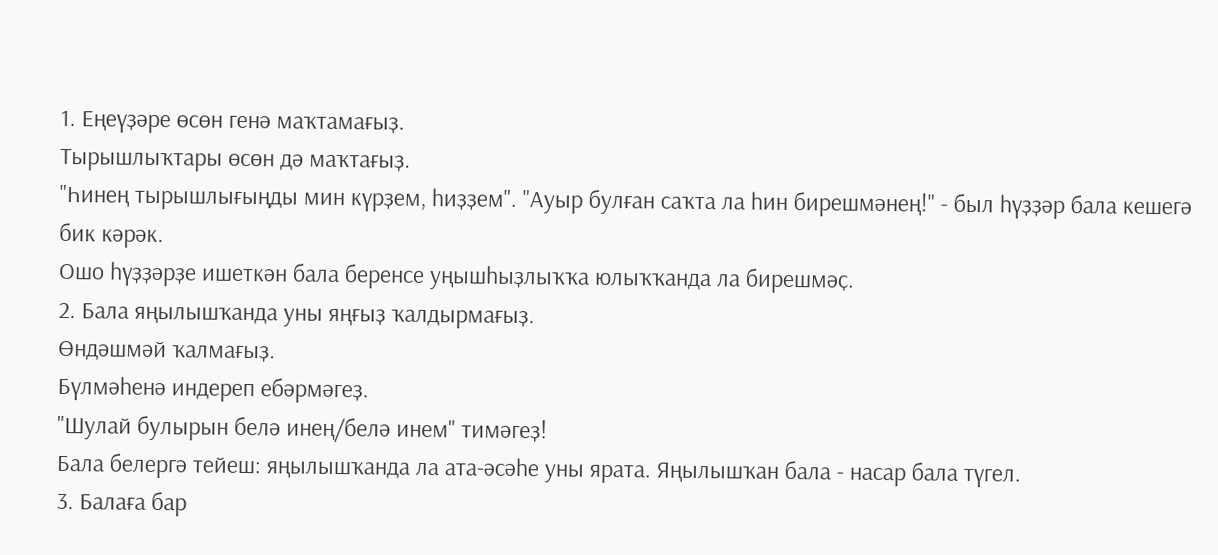1. Еңеүҙәре өсөн генә маҡтамағыҙ.
Тырышлыҡтары өсөн дә маҡтағыҙ.
"Һинең тырышлығыңды мин күрҙем, һиҙҙем". "Ауыр булған саҡта ла һин бирешмәнең!" - был һүҙҙәр бала кешегә бик кәрәк.
Ошо һүҙҙәрҙе ишеткән бала беренсе уңышһыҙлыҡҡа юлыҡҡанда ла бирешмәҫ.
2. Бала яңылышҡанда уны яңғыҙ ҡалдырмағыҙ.
Өндәшмәй ҡалмағыҙ.
Бүлмәһенә индереп ебәрмәгеҙ.
"Шулай булырын белә инең/белә инем" тимәгеҙ!
Бала белергә тейеш: яңылышҡанда ла ата-әсәһе уны ярата. Яңылышҡан бала - насар бала түгел.
3. Балаға бар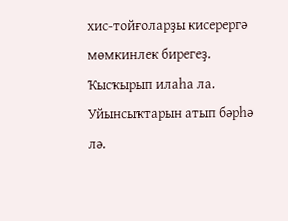хис-тойғоларҙы кисерергә мөмкинлек бирегеҙ.
Ҡысҡырып илаһа ла. Уйынсыҡтарын атып бәрһә лә.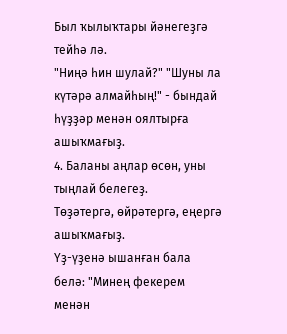Был ҡылыҡтары йәнегеҙгә тейһә лә.
"Ниңә һин шулай?" "Шуны ла күтәрә алмайһың!" - бындай һүҙҙәр менән оялтырға ашыҡмағыҙ.
4. Баланы аңлар өсөн, уны тыңлай белегеҙ.
Төҙәтергә, өйрәтергә, еңергә ашыҡмағыҙ.
Үҙ-үҙенә ышанған бала белә: "Минең фекерем менән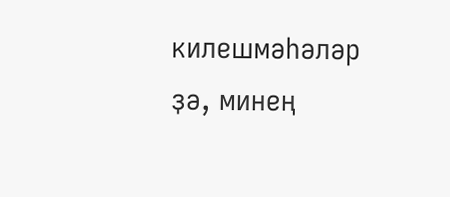килешмәһәләр ҙә, минең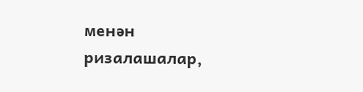менән ризалашалар,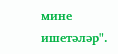мине ишетәләр".